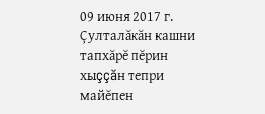09 июня 2017 г.
Çулталăкăн кашни тапхăрĕ пĕрин хыççăн тепри майĕпен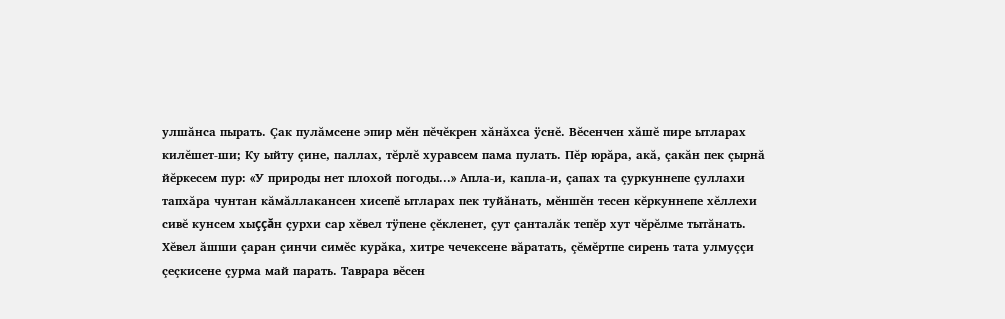улшăнса пырать. Çак пулăмсене эпир мĕн пĕчĕкрен хăнăхса ÿснĕ. Вĕсенчен хăшĕ пире ытларах килĕшет-ши; Ку ыйту çине, паллах, тĕрлĕ хуравсем пама пулать. Пĕр юрăра, акă, çакăн пек çырнă йĕркесем пур: «У природы нет плохой погоды...» Апла-и, капла-и, çапах та çуркуннепе çуллахи тапхăра чунтан кăмăллакансен хисепĕ ытларах пек туйăнать, мĕншĕн тесен кĕркуннепе хĕллехи сивĕ кунсем хыççăн çурхи сар хĕвел тÿпене çĕкленет, çут çанталăк тепĕр хут чĕрĕлме тытăнать. Хĕвел ăшши çаран çинчи симĕс курăка, хитре чечексене вăратать, çĕмĕртпе сирень тата улмуççи çеçкисене çурма май парать. Таврара вĕсен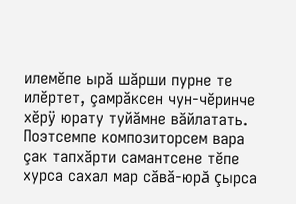илемĕпе ырă шăрши пурне те илĕртет, çамрăксен чун-чĕринче хĕрÿ юрату туйăмне вăйлатать. Поэтсемпе композиторсем вара çак тапхăрти самантсене тĕпе хурса сахал мар сăвă-юрă çырса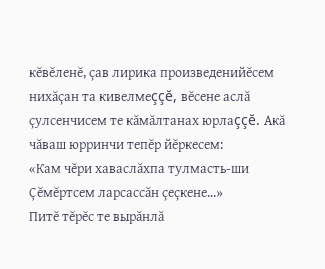кĕвĕленĕ, çав лирика произведенийĕсем нихăçан та кивелмеççĕ, вĕсене аслă çулсенчисем те кăмăлтанах юрлаççĕ. Акă чăваш юрринчи тепĕр йĕркесем:
«Кам чĕри хаваслăхпа тулмасть-ши
Çĕмĕртсем ларсассăн çеçкене...»
Питĕ тĕрĕс те вырăнлă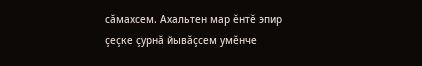сăмахсем. Ахальтен мар ĕнтĕ эпир çеçке çурнă йывăçсем умĕнче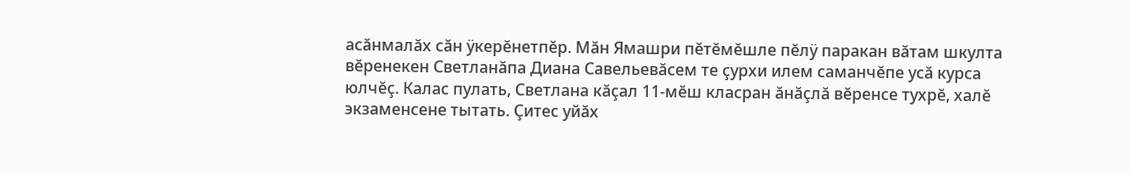асăнмалăх сăн ÿкерĕнетпĕр. Мăн Ямашри пĕтĕмĕшле пĕлÿ паракан вăтам шкулта вĕренекен Светланăпа Диана Савельевăсем те çурхи илем саманчĕпе усă курса юлчĕç. Калас пулать, Светлана кăçал 11-мĕш класран ăнăçлă вĕренсе тухрĕ, халĕ экзаменсене тытать. Çитес уйăх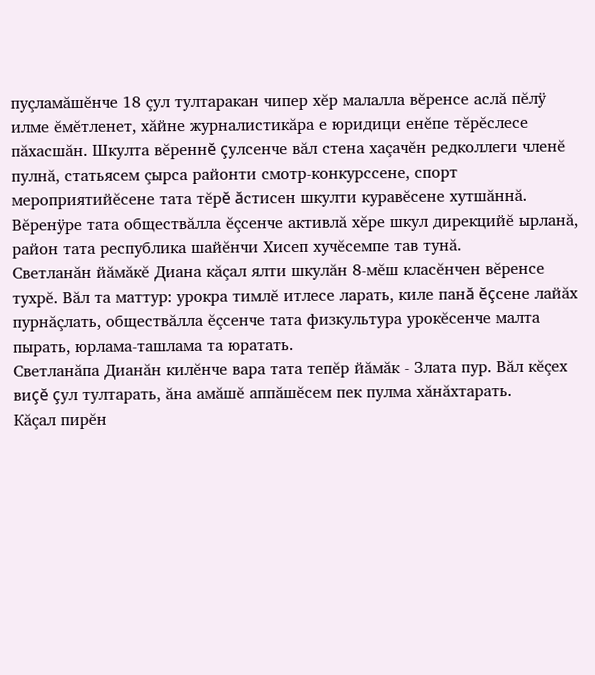пуçламăшĕнче 18 çул тултаракан чипер хĕр малалла вĕренсе аслă пĕлÿ илме ĕмĕтленет, хăйне журналистикăра е юридици енĕпе тĕрĕслесе пăхасшăн. Шкулта вĕреннĕ çулсенче вăл стена хаçачĕн редколлеги членĕ пулнă, статьясем çырса районти смотр-конкурссене, спорт мероприятийĕсене тата тĕрĕ ăстисен шкулти куравĕсене хутшăннă. Вĕренÿре тата обществăлла ĕçсенче активлă хĕре шкул дирекцийĕ ырланă, район тата республика шайĕнчи Хисеп хучĕсемпе тав тунă.
Светланăн йăмăкĕ Диана кăçал ялти шкулăн 8-мĕш класĕнчен вĕренсе тухрĕ. Вăл та маттур: урокра тимлĕ итлесе ларать, киле панă ĕçсене лайăх пурнăçлать, обществăлла ĕçсенче тата физкультура урокĕсенче малта пырать, юрлама-ташлама та юратать.
Светланăпа Дианăн килĕнче вара тата тепĕр йăмăк - Злата пур. Вăл кĕçех виçĕ çул тултарать, ăна амăшĕ аппăшĕсем пек пулма хăнăхтарать.
Кăçал пирĕн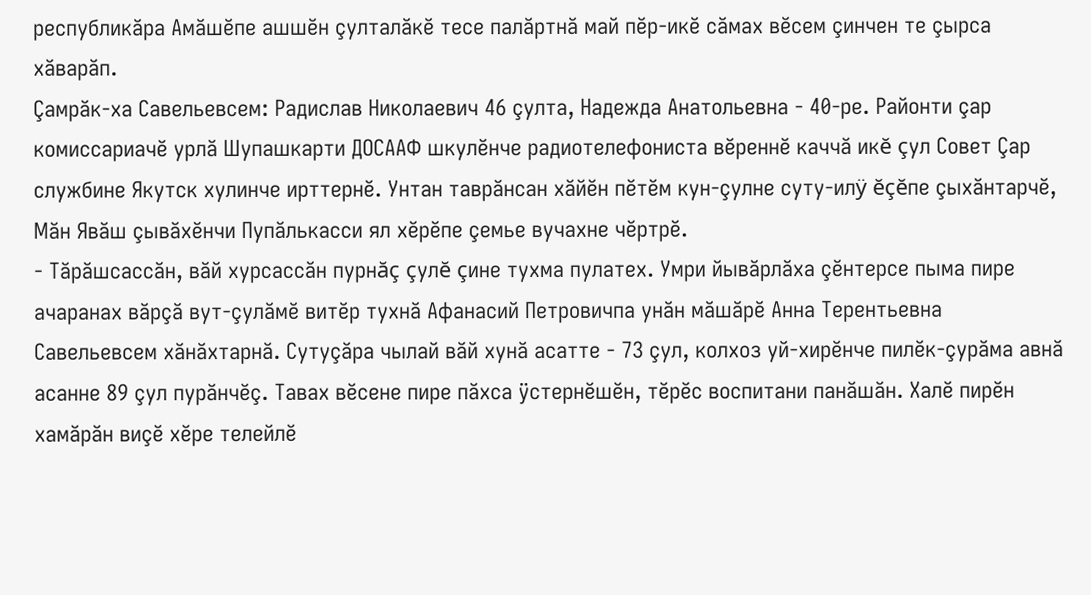республикăра Амăшĕпе ашшĕн çулталăкĕ тесе палăртнă май пĕр-икĕ сăмах вĕсем çинчен те çырса хăварăп.
Çамрăк-ха Савельевсем: Радислав Николаевич 46 çулта, Надежда Анатольевна - 40-ре. Районти çар комиссариачĕ урлă Шупашкарти ДОСААФ шкулĕнче радиотелефониста вĕреннĕ каччă икĕ çул Совет Çар службине Якутск хулинче ирттернĕ. Унтан таврăнсан хăйĕн пĕтĕм кун-çулне суту-илÿ ĕçĕпе çыхăнтарчĕ, Мăн Явăш çывăхĕнчи Пупăлькасси ял хĕрĕпе çемье вучахне чĕртрĕ.
- Тăрăшсассăн, вăй хурсассăн пурнăç çулĕ çине тухма пулатех. Умри йывăрлăха çĕнтерсе пыма пире ачаранах вăрçă вут-çулăмĕ витĕр тухнă Афанасий Петровичпа унăн мăшăрĕ Анна Терентьевна Савельевсем хăнăхтарнă. Сутуçăра чылай вăй хунă асатте - 73 çул, колхоз уй-хирĕнче пилĕк-çурăма авнă асанне 89 çул пурăнчĕç. Тавах вĕсене пире пăхса ÿстернĕшĕн, тĕрĕс воспитани панăшăн. Халĕ пирĕн хамăрăн виçĕ хĕре телейлĕ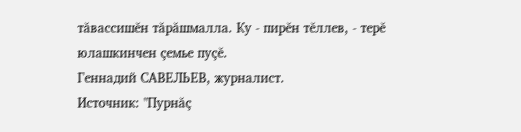тăвассишĕн тăрăшмалла. Ку - пирĕн тĕллев, - терĕ юлашкинчен çемье пуçĕ.
Геннадий САВЕЛЬЕВ, журналист.
Источник: "Пурнăç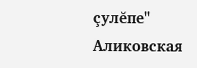çулĕпе" Аликовская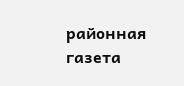районная газета